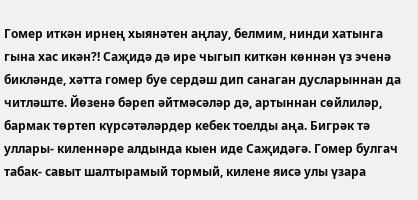Гомер иткән ирнең хыянәтен аңлау, белмим, нинди хатынга гына хас икән?! Саҗидә дә ире чыгып киткән көннән үз эченә бикләнде, хәтта гомер буе сердәш дип санаган дусларыннан да читләште. Йөзенә бәреп әйтмәсәләр дә, артыннан сөйлиләр, бармак төртеп күрсәтәләрдер кебек тоелды аңа. Бигрәк тә уллары- киленнәре алдында кыен иде Саҗидәгә. Гомер булгач табак- савыт шалтырамый тормый, килене яисә улы үзара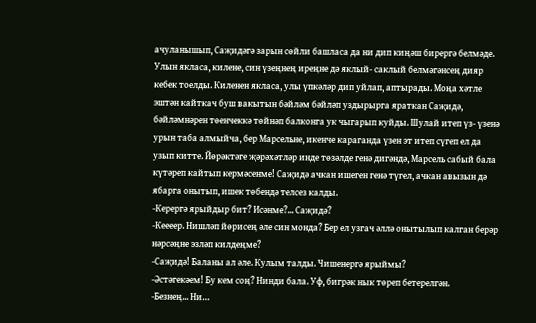ачуланышып, Саҗидәгә зарын сөйли башласа да ни дип киңәш бирергә белмәде. Улын якласа, килене, син үзеңнең иреңне дә яклый- саклый белмәгәнсең дияр кебек тоелды. Киленен якласа, улы үпкәләр дип уйлап, аптырады. Моңа хәтле эштән кайткач буш вакытын бәйләм бәйләп уздырырга яраткан Саҗидә, бәйләмнәрен төенчеккә төйнәп балконга ук чыгарып куйды. Шулай итеп үз- үзенә урын таба алмыйча, бер Марсельне, икенче караганда үзен эт итеп сүгеп ел да узып китте. Йөрәктәге җәрәхәтләр инде төзәлде генә дигәндә, Марсель сабый бала күтәреп кайтып кермәсенме! Саҗидә ачкан ишеген генә түгел, ачкан авызын дә ябарга онытып, ишек төбендә телсез калды.
-Керергә ярыйдыр бит? Исәнме?... Саҗидә?
-Кеееер. Нишләп йөрисең әле син монда? Бер ел узгач әллә онытылып калган берәр нәрсәңне эзләп килдеңме?
-Саҗидә! Баланы ал әле. Кулым талды. Чишенергә ярыймы?
-Әстәгекәем! Бу кем соң? Нинди бала. Уф, бигрәк нык төреп бетерелгән.
-Безнең... Ни…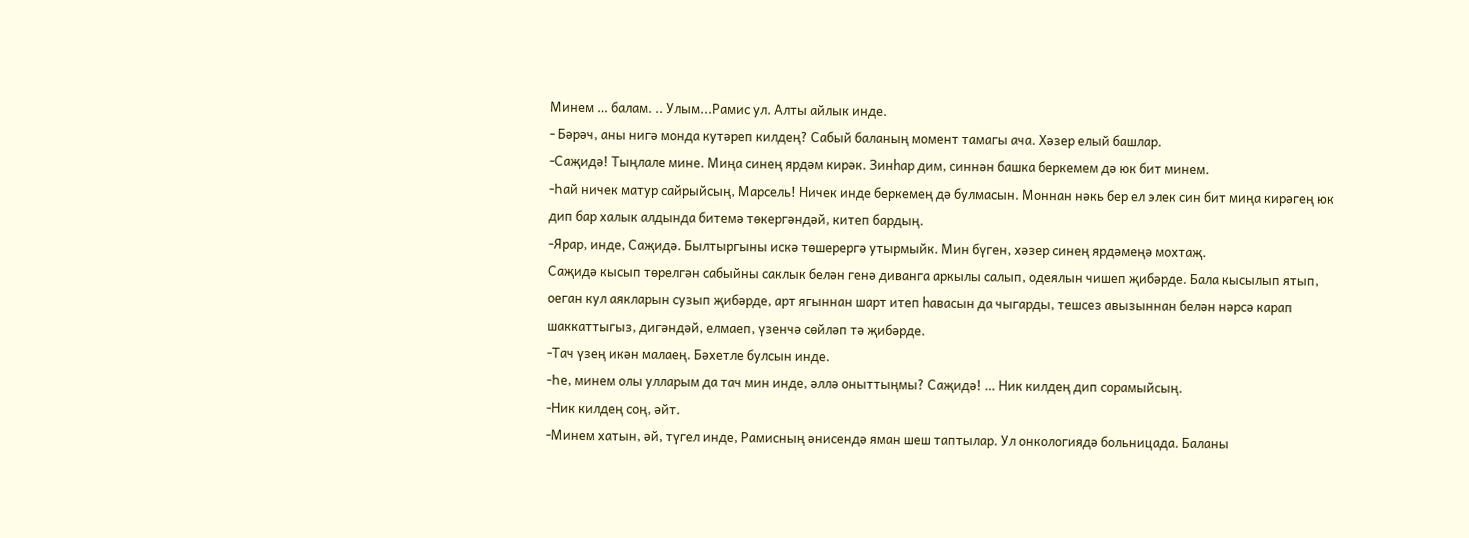Минем … балам. .. Улым...Рамис ул. Алты айлык инде.
- Бәрәч, аны нигә монда кутәреп килдең? Сабый баланың момент тамагы ача. Хәзер елый башлар.
-Саҗидә! Тыңлале мине. Миңа синең ярдәм кирәк. Зинһар дим, синнән башка беркемем дә юк бит минем.
-Һай ничек матур сайрыйсың, Марсель! Ничек инде беркемең дә булмасын. Моннан нәкь бер ел элек син бит миңа кирәгең юк дип бар халык алдында битемә төкергәндәй, китеп бардың.
-Ярар, инде, Саҗидә. Былтыргыны искә төшерергә утырмыйк. Мин бүген, хәзер синең ярдәмеңә мохтаҗ.
Саҗидә кысып төрелгән сабыйны саклык белән генә диванга аркылы салып, одеялын чишеп җибәрде. Бала кысылып ятып, оеган кул аякларын сузып җибәрде, арт ягыннан шарт итеп һавасын да чыгарды, тешсез авызыннан белән нәрсә карап шаккаттыгыз, дигәндәй, елмаеп, үзенчә сөйләп тә җибәрде.
-Тач үзең икән малаең. Бәхетле булсын инде.
-Һе, минем олы улларым да тач мин инде, әллә оныттыңмы? Саҗидә! … Ник килдең дип сорамыйсың.
-Ник килдең соң, әйт.
-Минем хатын, әй, түгел инде, Рамисның әнисендә яман шеш таптылар. Ул онкологиядә больницада. Баланы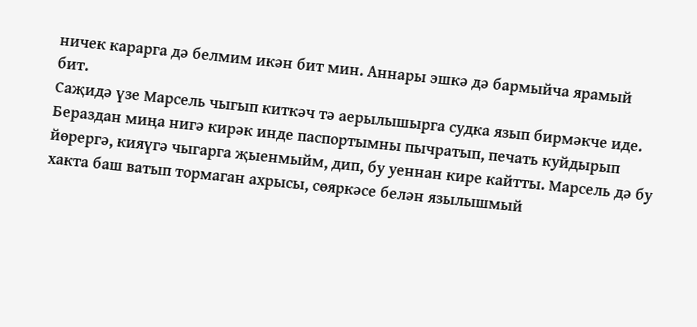ничек карарга дә белмим икән бит мин. Аннары эшкә дә бармыйча ярамый бит.
Саҗидә үзе Марсель чыгып киткәч тә аерылышырга судка язып бирмәкче иде. Бераздан миңа нигә кирәк инде паспортымны пычратып, печать куйдырып йөрергә, кияүгә чыгарга җыенмыйм, дип, бу уеннан кире кайтты. Марсель дә бу хакта баш ватып тормаган ахрысы, сөяркәсе белән язылышмый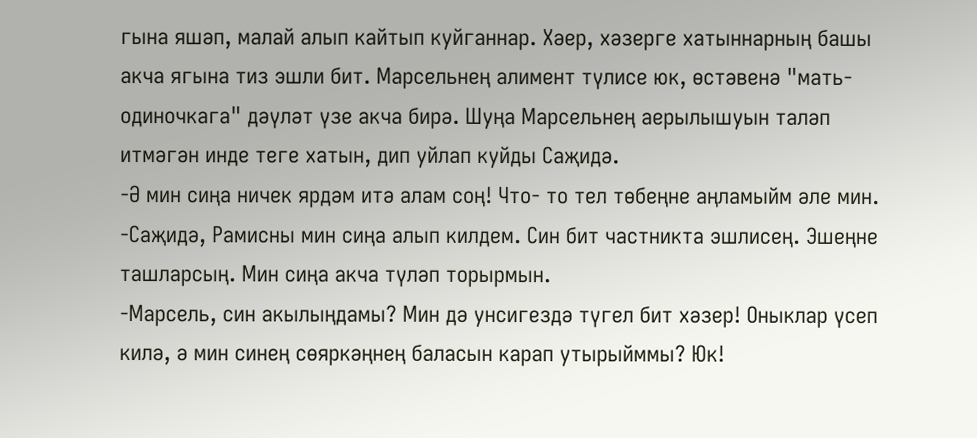гына яшәп, малай алып кайтып куйганнар. Хәер, хәзерге хатыннарның башы акча ягына тиз эшли бит. Марсельнең алимент түлисе юк, өстәвенә "мать-одиночкага" дәүләт үзе акча бирә. Шуңа Марсельнең аерылышуын таләп итмәгән инде теге хатын, дип уйлап куйды Саҗидә.
-Ә мин сиңа ничек ярдәм итә алам соң! Что- то тел төбеңне аңламыйм әле мин.
-Саҗидә, Рамисны мин сиңа алып килдем. Син бит частникта эшлисең. Эшеңне ташларсың. Мин сиңа акча түләп торырмын.
-Марсель, син акылыңдамы? Мин дә унсигездә түгел бит хәзер! Оныклар үсеп килә, ә мин синең сөяркәңнең баласын карап утырыйммы? Юк!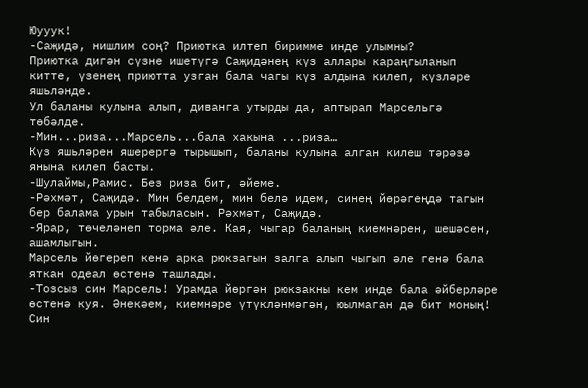Юууук!
-Саҗидә, нишлим соң? Приютка илтеп биримме инде улымны?
Приютка дигән сүзне ишетүгә Саҗидәнең күз аллары караңгыланып китте, үзенең приютта узган бала чагы күз алдына килеп, күзләре яшьләнде.
Ул баланы кулына алып, диванга утырды да, аптырап Марсельгә төбәлде.
-Мин...риза...Марсель...бала хакына ...риза…
Күз яшьләрен яшерергә тырышып, баланы кулына алган килеш тәрәзә янына килеп басты.
-Шулаймы,Рамис. Без риза бит, әйеме.
-Рәхмәт, Саҗидә. Мин белдем, мин белә идем, синең йөрәгеңдә тагын бер балама урын табыласын. Рәхмәт, Саҗидә.
-Ярар, төчеләнеп торма әле. Кая, чыгар баланың киемнәрен, шешәсен, ашамлыгын.
Марсель йөгереп кенә арка рюкзагын залга алып чыгып әле генә бала яткан одеал өстенә ташлады.
-Тозсыз син Марсель! Урамда йөргән рюкзакны кем инде бала әйберләре өстенә куя. Әнекәем, киемнәре үтүкләнмәгән, юылмаган дә бит моның! Син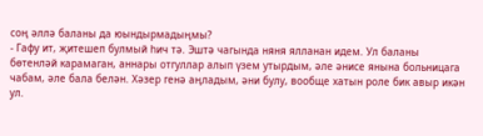соң әллә баланы да юындырмадыңмы?
- Гафу ит, җитешеп булмый һич тә. Эштә чагында няня ялланан идем. Ул баланы бөтенләй карамаган, аннары отгуллар алып үзем утырдым, әле әнисе янына больницага чабам, әле бала белән. Хәзер генә аңладым, әни булу, вообще хатын роле бик авыр икән ул.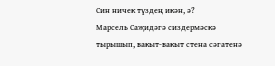Син ничек түздең икән, ә?
Марсель Саҗидәгә сиздермәскә тырышып, вакыт-вакыт стена сәгатенә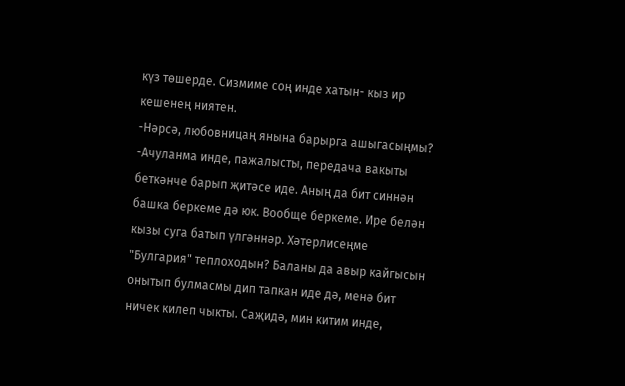күз төшерде. Сизмиме соң инде хатын- кыз ир кешенең ниятен.
-Нәрсә, любовницаң янына барырга ашыгасыңмы?
-Ачуланма инде, пажалысты, передача вакыты беткәнче барып җитәсе иде. Аның да бит синнән башка беркеме дә юк. Вообще беркеме. Ире белән кызы суга батып үлгәннәр. Хәтерлисеңме "Булгария" теплоходын? Баланы да авыр кайгысын онытып булмасмы дип тапкан иде дә, менә бит ничек килеп чыкты. Саҗидә, мин китим инде,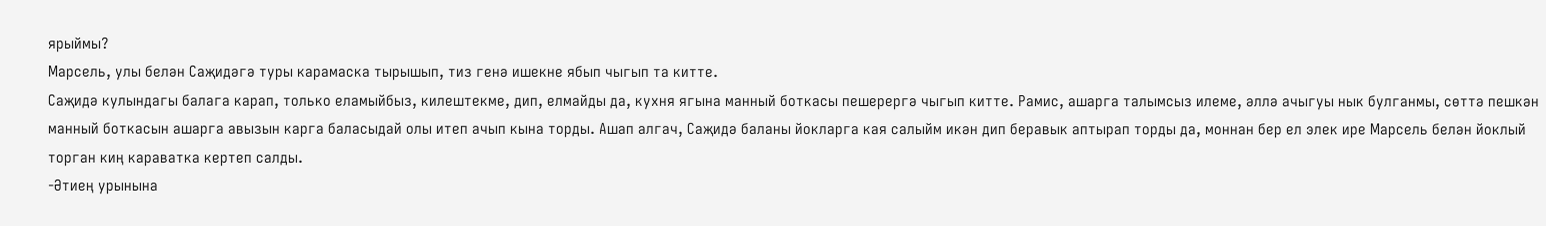ярыймы?
Марсель, улы белән Саҗидәгә туры карамаска тырышып, тиз генә ишекне ябып чыгып та китте.
Саҗидә кулындагы балага карап, только еламыйбыз, килештекме, дип, елмайды да, кухня ягына манный боткасы пешерергә чыгып китте. Рамис, ашарга талымсыз илеме, әллә ачыгуы нык булганмы, сөттә пешкән манный боткасын ашарга авызын карга баласыдай олы итеп ачып кына торды. Ашап алгач, Саҗидә баланы йокларга кая салыйм икән дип беравык аптырап торды да, моннан бер ел элек ире Марсель белән йоклый торган киң караватка кертеп салды.
-Әтиең урынына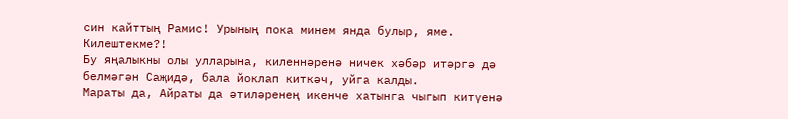син кайттың Рамис! Урының пока минем янда булыр, яме. Килештекме?!
Бу яңалыкны олы улларына, киленнәренә ничек хәбәр итәргә дә белмәгән Саҗидә, бала йоклап киткәч, уйга калды.
Мараты да, Айраты да әтиләренең икенче хатынга чыгып китүенә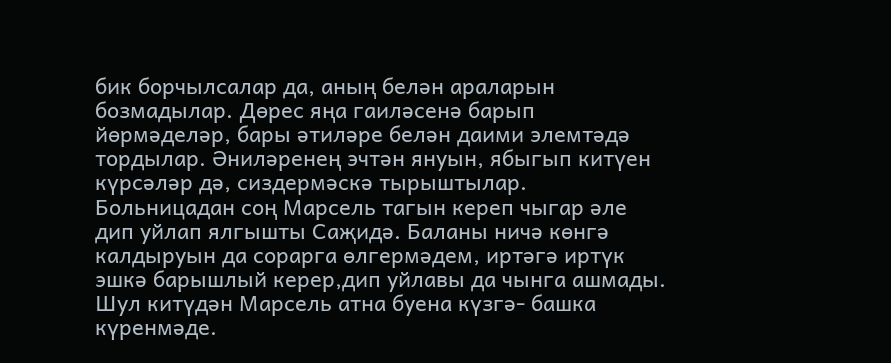бик борчылсалар да, аның белән араларын бозмадылар. Дөрес яңа гаиләсенә барып йөрмәделәр, бары әтиләре белән даими элемтәдә тордылар. Әниләренең эчтән януын, ябыгып китүен күрсәләр дә, сиздермәскә тырыштылар.
Больницадан соң Марсель тагын кереп чыгар әле дип уйлап ялгышты Саҗидә. Баланы ничә көнгә калдыруын да сорарга өлгермәдем, иртәгә иртүк эшкә барышлый керер,дип уйлавы да чынга ашмады. Шул китүдән Марсель атна буена күзгә- башка күренмәде.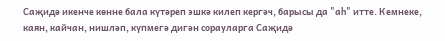Саҗидә икенче көнне бала күтәреп эшкә килеп кергәч, барысы да "аһ" итте. Кемнеке, каян, кайчан, нишләп, күпмегә дигән сорауларга Саҗидә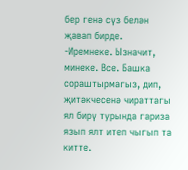бер генә сүз белән җавап бирде.
-Иремнеке. Ызначит, минеке. Все. Башка сораштырмагыз, дип, җитәкчесенә чираттагы ял бирү турында гариза язып ялт итеп чыгып та китте.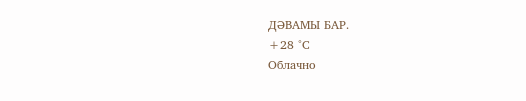ДӘВАМЫ БАР.
+28 °С
Облачно